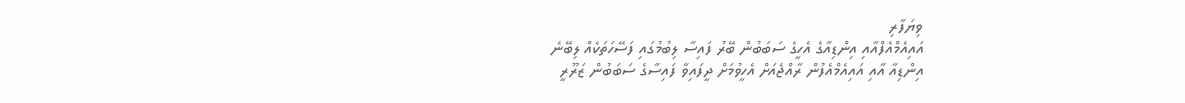ވިޔަފާރި
އައިއެމްއެފްއާއި އިންޑިއާގެ އެހީގެ ސަބަބުން ބޭރު ފައިސާ ލިބުމުގައި ފަސޭހަތަކެއް ލިބޭނެ
އިންޑިއާ އާއި އައިއެމްއެފުން ރާއްޖެއަށް އެހީވުމަށް ދީފައިވާ ފައިސާގެ ސަބަބުން ޒަރޫރީ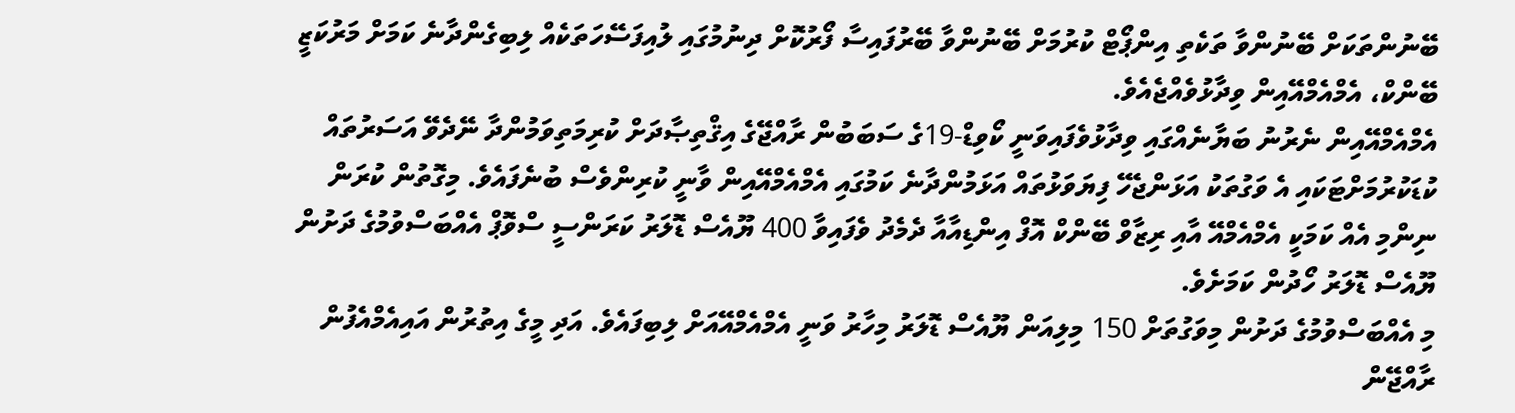ބޭނުންތަކަށް ބޭނުންވާ ތަކެތި އިންޕޯޓް ކުރުމަށް ބޭނުންވާ ބޭރުފައިސާ ފޯރުކޮށް ދިނުމުގައި ލުއިފަސޭހަތަކެއް ލިބިގެންދާނެ ކަމަށް މަރުކަޒީ ބޭންކް، އެމްއެމްއޭއިން ވިދާޅުވެއްޖެއެވެ.
އެމްއެމްއޭއިން ނެރުނު ބަޔާނެއްގައި ވިދާޅުވެފައިވަނީ ކޯވިޑް-19ގެ ސަބަބުން ރާއްޖޭގެ އިޤްތިޞާދަށް ކުރިމަތިވަމުންދާ ނޭދެވޭ އަސަރުތައް ކުޑަކުރުމަށްޓަކައި އެ ވަގުތަކު އަޅަންޖެހޭ ފިޔަވަޅުތައް އަޅަމުންދާނެ ކަމުގައި އެމްއެމްއޭއިން ވާނީ ކުރިންވެސް ބުނެފައެވެ. މިގޮތުން ކުރަން ނިންމި އެއް ކަމަކީ އެމްއެމްއޭ އާއި ރިޒާވް ބޭންކް އޮފް އިންޑިއާއާ ދެމެދު ވެފައިވާ 400 ޔޫއެސް ޑޮލަރު ކަރަންސީ ސްވޮޕް އެއްބަސްވުމުގެ ދަށުން ޔޫއެސް ޑޮލަރު ހޯދުން ކަމަށެވެ.
މި އެއްބަސްވުމުގެ ދަށުން މިވަގުތަށް 150 މިލިއަން ޔޫއެސް ޑޮލަރު މިހާރު ވަނީ އެމްއެމްއޭއަށް ލިބިފައެވެ. އަދި މީގެ އިތުރުން އައިއެމްއެފުން ރާއްޖޭން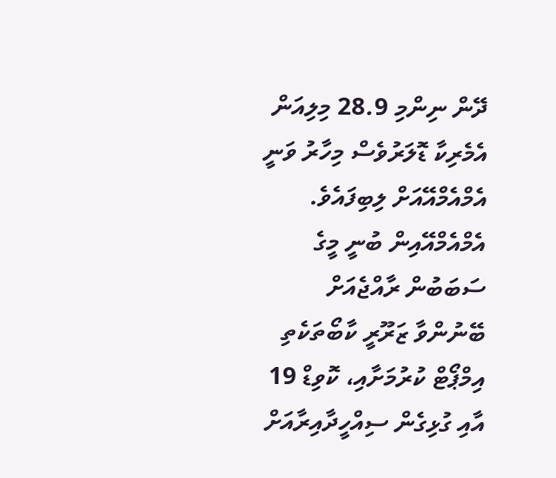ދޭން ނިންމި 28.9 މިލިއަން އެމެރިކާ ޑޮލަރުވެސް މިހާރު ވަނީ އެމްއެމްއޭއަށް ލިބިފައެވެ.
އެމްއެމްއޭއިން ބުނީ މީގެ ސަބަބުން ރާއްޖެއަށް ބޭނުންވާ ޒަރޫރީ ކާބޯތަކެތި އިމްޕޯޓް ކުރުމަށާއި، ކޮވިޑް 19 އާއި ގުޅިގެން ސިއްހީދާއިރާއަށް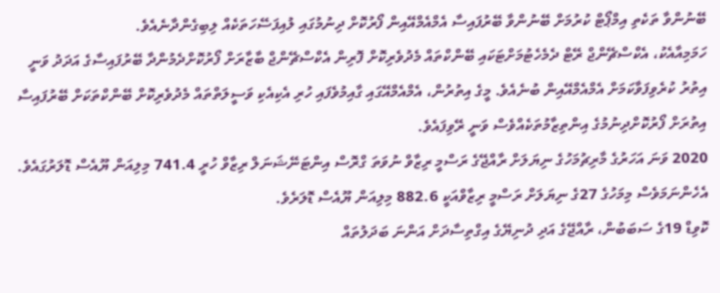ބޭނުންވާ ތަކެތި އިމްޕޯޓް ކުރުމަށް ބޭނުންވާ ބޭރުފައިސާ އެމްއެމްއޭއިން ފޯރުކޮށް ދިނުމުގައި ލުއިފަސޭހަތަކެއް ލިބިގެންދާނެއެވެ.
ހަމަމިއާއެކު، އެކްސްޗޭންޖް ރޭޓް ދެމެހެޓުމަށްޓަކައި ބޭންކްތައް މެދުވެރިކޮށް ފޮރިން އެކްސްޗޭންޖް ބާޒާރަށް ފޯރުކޮށްދެމުންދާ ބޭރުފައިސާގެ އަދަދު ވަނީ އިތުރު ކުރެވިފަވާކަމަށް އެމްއެމްއޭއިން ބުނެއެވެ. މީގެ އިތުރުން، އެމްއެމްއޭގައި ގާއިމުވެފައި ހުރި އެކިއެކި ވަސީލަތްތައް މެދުވެރިކޮށް ބޭންކްތަކަށް ބޭރުފައިސާ އިތުރަށް ފޯރުކޮށްދިނުމުގެ އިންތިޒާމުތަކެއްވެސް ވަނީ ރޭވިފައެވެ.
2020 ވަނަ އަހަރުގެ މާރިޗުމަހުގެ ނިޔަލަށް ރާއްޖޭގެ ރަސްމީ ރިޒާވް ނުވަތަ ގްރޮސް އިންޓަނޭޝަނަލް ރިޒާވް ހުރީ 741.4 މިލިއަން ޔޫއެސް ޑޮލަރުގައެވެ. އެހެންނަމަވެސް މިމަހުގެ 27ގެ ނިޔަލަށް ރަސްމީ ރިޒާވްއަކީ 882.6 މިލިއަން ޔޫއެސް ޑޮލަރެވެ.
ކޮވިޑް 19ގެ ސަބަބުން، ރާއްޖޭގެ އަދި ދުނިޔޭގެ އިގްތިސާދަށް އަންނަ ބަދަލުތައް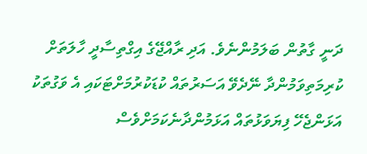ދަނީ ގާތުން ބަލަމުންނެވެ. އަދި ރާއްޖޭގެ އިގްތިސާދީ ހާލަތަށް ކުރިމަތިވަމުންދާ ނޭދެވޭ އަސަރުތައް ކުޑަކުރުމަށްޓަކައި އެ ވަގުތަކު އަޅަންޖެހޭ ފިޔަވަޅުތައް އަޅަމުންދާނެކަމަށްވެސް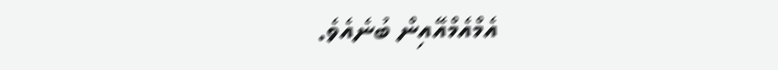އެމްއެމްއޭއިން ބުނެއެވެ.